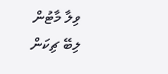ވިލާ މާޓުން ލިބޭ ޗިކަން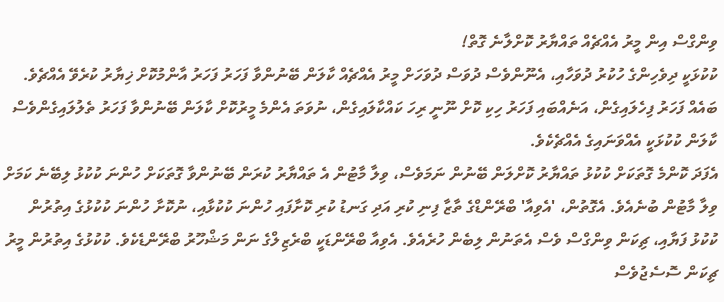ވިންގްސް އިން މީރު އެއްޗެއް ތައްޔާރު ކޮށްލާނެ ގޮތް!
ކުކުޅަކީ ދިވެހިންގެ ހުކުރު ދުވަހާއި، އެނޫންވެސް ދުވަސް ދުވަހަށް މީރު އެއްޗެއް ކާލަން ބޭނުންވާ ފަހަރު ފަހަރު އާންމުކޮށް ޚިޔާރު ކުރެވޭ އެއްޗެވެ. ބައެއް ފަހަރު ފިހެލައިގެން، އަނެއްބައި ފަހަރު ހިކި ކޮށް ނޫނީ ރިހަ ކައްކާލައިގެން، ނުވަތަ އެންމެ މީރުކޮށް ކާލަން ބޭނުންވާ ފަހަރު ތެލުލައިގެންވެސް ކާލަން ކުކުޅަކީ އެއްވަނައިގެ އެއްޗެކެވެ.
އެފަދަ ކޮންމެ ގޮތަކަށް ކުކުޅު ތައްޔާރު ކޮށްލަން ބޭނުން ނަމަވެސް، ވިލާ މާޓުން އެ ތައްޔާރު ކުރަން ބޭނުންވާ ގޮތަކަށް ހުންނަ ކުކުޅު ލިބޭނެ ކަމަށް ވިލާ މާޓުން ބުނެއެވެ. އެގޮތުން، 'އެވިއާ' ބްރޭންޑްގެ ތާޒާ ފިނި ކުރި އަދި ގަނޑު ކުރި ކޮށާފައި ހުންނަ ކުކުޅާއި، ނުކޮށާ ހުންނަ ކުކުޅުގެ އިތުރުން ކުކުޅު ފަޔާއި، ޗިކަން ވިންގްސް ވެސް އެތަނުން ލިބެން ހުރެއެވެ. އެވިއާ ބްރޭންޑަކީ ބްރެޒިލްގެ ނަން މަޝްހޫރު ބްރޭންޑެކެވެ. ކުކުޅުގެ އިތުރުން މީރު ޗިކަން ސޮސެޖުވެސް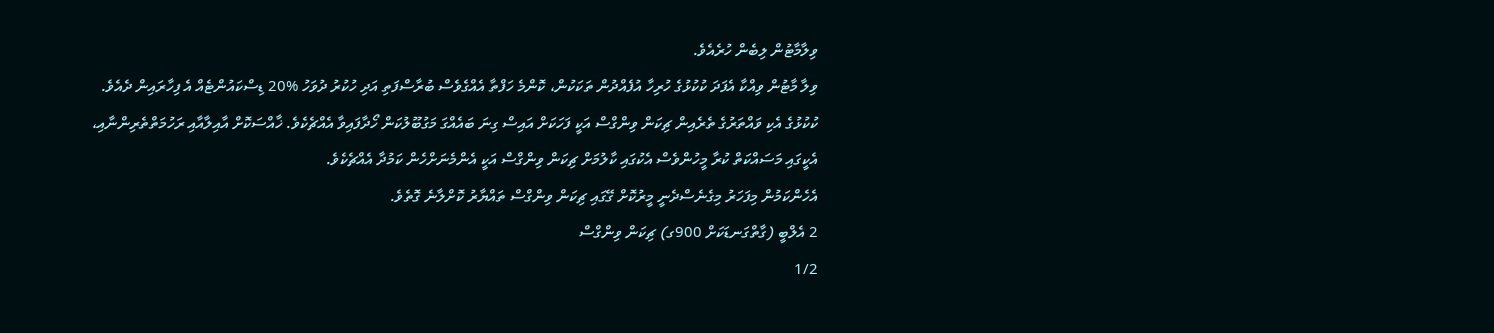ވިލާމާޓުން ލިބެން ހުރެއެވެ.
ވިލާ މާޓުން ވިއްކާ އެފަދަ ކުކުޅުގެ ހުރިހާ އުފެއްދުން ތަކަކުން، ކޮންމެ ހަފްތާ އެއްގެވެސް ބުރާސްފަތި އަދި ހުކުރު ދުވަހު %20 ޑިސްކައުންޓެއް އެ ފިހާރައިން ދެއެވެ.
ކުކުޅުގެ އެކި ވައްތަރުގެ ތެރެއިން ޗިކަން ވިންގްސް އަކީ ފަހަކަށް އައިސް ގިނަ ބައެއްގަ މަގުބޫލުކަން ހޯދާފައިވާ އެއްޗެކެވެ. ޚާއްސަކޮށް އާއިލާއާއި ރަހުމަތްތެރިންނާއި، އެކީގައި މަސައްކަތް ކުރާ މީހުންވެސް އެކުގައި ކާލުމަށް ޗިކަން ވިންގްސް އަކީ އެންމެނަށްހެން ކަމުދާ އެއްޗެކެވެ.
އެހެންކަމުން މިފަހަރު މިގެނެސްދެނީ މީރުކޮށް ގޭގައި ޗިކަން ވިންގްސް ތައްޔާރު ކޮށްލާނެ ގޮތެވެ.
2 އެލްބީ (ގާތްގަނޑަކަށް 900ގ) ޗިކަން ވިންގްސް
1/2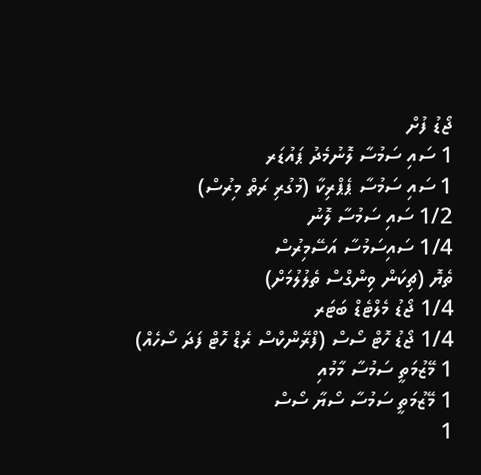ޖޯޑު ފުށް
1 ސައި ސަމުސާ ލޮނުމެދު ޕައުޑަރ
1 ސައި ސަމުސާ ޕެޕްރިކާ (މުގުރި ރަތް މިރުސް)
1/2 ސައި ސަމުސާ ލޮނު
1/4 ސައިސަމުސާ އަސޭމިރުސް
ތެޔޮ (ޗިކަން ވިންގްސް ތެލުލުމަށް)
1/4 ޖޯޑު މެލްޓެޑް ބަޓަރ
1/4 ޖޯޑު ހޮޓް ސޯސް (ފްރޭންކްސް ރެޑް ހޮޓް ފަދަ ސޯހެއް)
1 މޭޒުމަތީ ސަމުސާ މާމުއި
1 މޭޒުމަތީ ސަމުސާ ސޯޔާ ސޯސް
1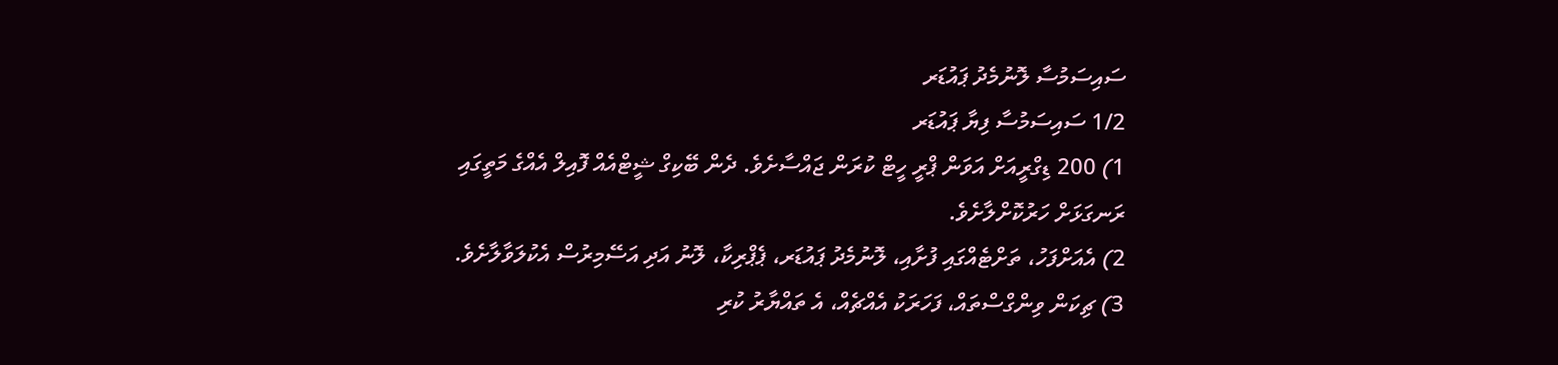ސައިސަމުސާ ލޮނުމެދު ޕައުޑަރ
1/2 ސައިސަމުސާ ފިޔާ ޕައުޑަރ
1) 200 ޑިގްރީއަށް އަވަން ޕްރީ ހީޓް ކުރަން ޖައްސާށެވެ. ދެން ބޭކިގް ޝީޓްއެއް ފޮއިލް އެއްގެ މަތީގައި ރަނގަޅަށް ހަރުކޮށްލާށެވެ.
2) އެއަށްފަހު، ތަށްޓެއްގައި ފުށާއި، ލޮނުމެދު ޕައުޑަރ، ޕެޕްރިކާ، ލޮނު އަދި އަސޭމިރުސް އެކުލަވާލާށެވެ.
3) ޗިކަން ވިންގްސްތައް، ފަހަރަކު އެއްޗެއް، އެ ތައްޔާރު ކުރި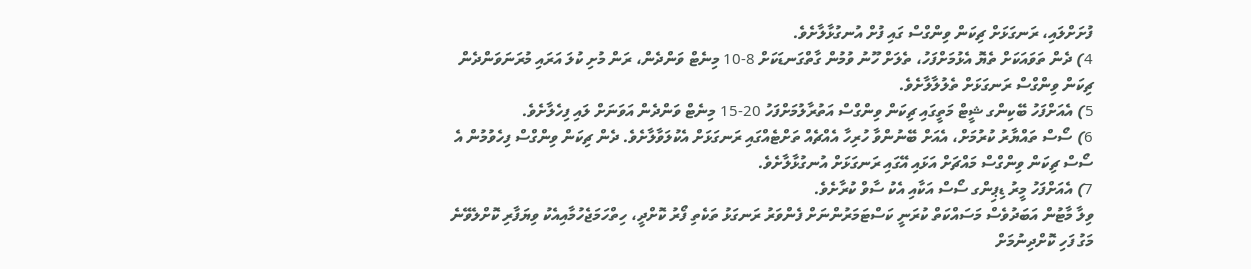ފުށަށްލައި، ރަނގަޅަށް ޗިކަން ވިންގްސް ގައި ފުށް އުނގުޅާލާށެވެ.
4) ދެން ތަވައަކަށް ތެޔޮ އެޅުމަށްފަހު، ތެލަށް ހޫނު ވުމުން ގާތްގަނޑަކަށް 8-10 މިނެޓް ވަންދެން، ރަން މުށި ކުލަ އަރައި މުރަނަވަންދެން ޗިކަން ވިންގްސް ރަނގަޅަށް ތެލުލާލާށެވެ.
5) އެއަށްފަހު ބޭކިންގ ޝީޓް މަތީގައި ޗިކަން ވިންގްސް އަތުރާލުމަށްފަހު 20-15 މިނެޓް ވަންދެން އަވަނަށް ލައި ފިހެލާށެވެ.
6) ސޯސް ތައްޔާރު ކުރުމަށް، އެއަށް ބޭނުންވާ ހުރިހާ އެއްޗެއް ތަށްޓެއްގައި ރަނގަޅަށް އެކުލަވާލާށެވެ. ދެން ޗިކަން ވިންގްސް ފިހެވުމުން އެ ސޯސް ޗިކަން ވިންގްސް މައްޗަށް އަޅައި އޭގައި ރަނގަޅަށް އުނގުޅާލާށެވެ.
7) އެއަށްފަހު މީރު ޑިޕިންގ ސޯސް އަކާއި އެކު ސާވް ކުރާށެވެ.
ވިލާ މާޓުން އަބަދުވެސް މަސައްކަތް ކުރަނީ ކަސްޓަމަރުންނަށް ފެންވަރު ރަނގަޅު ތަކެތި ފޯރު ކޮށްދީ، ހިތްހަމަޖެހުމާއިއެކު ވިޔަފާރި ކޮށްލެވޭނެ މަގު ފަހި ކޮށްދިނުމަށް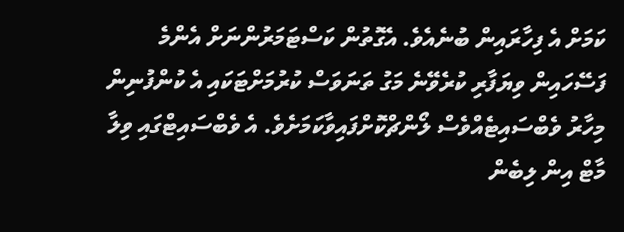ކަމަށް އެ ފިހާރައިން ބުނެއެވެ. އެގޮތުން ކަސްޓަމަރުންނަށް އެންމެ ފަސޭހައިން ވިޔަފާރި ކުރެވޭނެ މަގު ތަނަވަސް ކުރުމަށްޓަކައި އެ ކުންފުނިން މިހާރު ވެބްސައިޓެއްވެސް ލޯންޗްކޮށްފައިވާކަމަށެވެ. އެ ވެބްސައިޓްގައި ވިލާ މާޓް އިން ލިބެން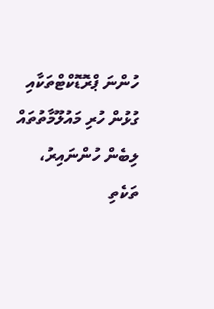ހުންނަ ޕްރޮޑޮކްޓްތަކާއި ގުޅުން ހުރި މައުލޫމާތުތައް ލިބެން ހުންނައިރު، ތަކެތި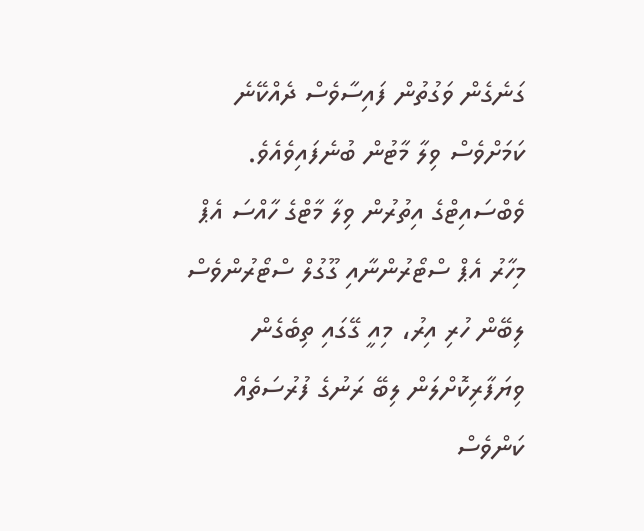ގަނެގެން ވަގުތުން ފައިސާވެސް ދެއްކޭނެ ކަމަށްވެސް ވިލާ މާޓުން ބުނެފައިވެއެވެ.
ވެބްސައިޓްގެ އިތުރުން ވިލާ މާޓްގެ ހާއްސަ އެޕް މިހާރު އެޕް ސްޓޯރުންނާއި ގޫގުލް ސްޓޯރުންވެސް ލިބޭން ހުރި އިރު، މިއީ ގޭގައި ތިބެގެން ވިޔަފާރިކޮށްލަން ލިބޭ ރަނުގެ ފުރުސަތެއް ކަންވެސް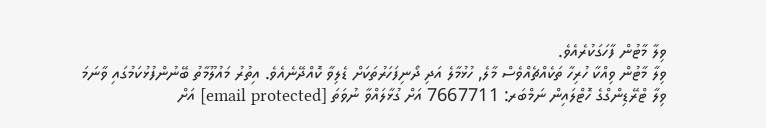ވިލާ މާޓުން ފާހަގަކުރެއެވެ.
ވިލާ މާޓުން ވިއްކާ ހުރިހާ ތަކެއްޗެއްވެސް މާލެ, ހުޅުމާލެ އަދި ދޯނިފަހަރުތަކަށް ޑެލިވާ ކޮއްދޭނެއެވެ. އިތުރު މައުލޫމާތު ބޭނުންފުޅުކަމުގައި ވާނަމަ ވިލާ ޓްރޭޑިންގްގެ ހޮޓްލައިން ނަމްބަރ: 7667711 އަށް ގުޅާލައްވާ ނުވަތަ [email protected] އަށް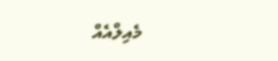މެއިލްއެއް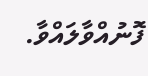ފޮނުއްވާލައްވާ.